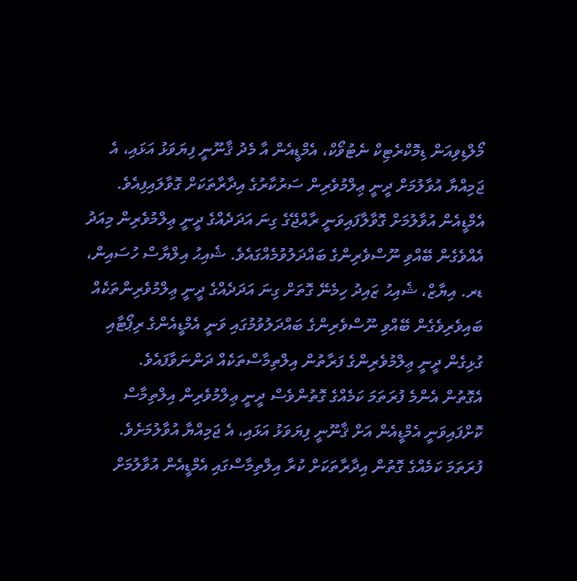މޯލްޑިވިއަން ޑިމޮކްރެޓިކް ނެޓުވޯކް، އެމްޑީއެން އާ މެދު ޤާނޫނީ ފިޔަވަޅު އަޅައި، އެ ޖަމިއްޔާ އުވާލުމަށް ދީނީ ޢިލްމުވެރިން ސަރުކާރުގެ އިދާރާތަކަށް ގޮވާލައިފިއެވެ.
އެމްޑީއެން އުވާލުމަށް ގޮވާލާފައިވަނީ ރާއްޖޭގެ ގިނަ އަދަދެއްގެ ދީނީ ޢިލްމުވެރިން މިއަދު އެއްވެގެން ބޭއްވި ނޫސްވެރިންގެ ބައްދަލުވުމެއްގައެވެ. ޝެއިޙު އިލްޔާސް ހުސައިން، ޑރ. އިޔާޒް، ޝެއިޙު ޒައިދު ހިމެނޭ ގޮތަށް ގިނަ އަދަދެއްގެ ދީނީ ޢިލްމުވެރިންތަކެއް ބައިވެރިވެގެން ބޭއްވި ނޫސްވެރިންގެ ބައްދަލުވުމުގައި ވަނީ އެމްޑީއެންގެ ރިޕޯޓާއި ގުޅިގެން ދީނީ ޢިލްމުވެރިންގެ ފަރާތުން އިލްތިމާސްތަކެއް ދަންނަވާފައެވެ.
އެގޮތުން އެންމެ ފުރަތަމަ ކަމެއްގެ ގޮތުންވެސް ދީނީ ޢިލްމުވެރިން އިލްތިމާސް ކޮށްފައިވަނީ އެމްޑީއެން އަށް ޤާނޫނީ ފިޔަވަޅު އަޅައި، އެ ޖަމިއްޔާ އުވާލުމަށެވެ.
ފުރަތަމަ ކަމެއްގެ ގޮތުން އިދާރާތަކަށް ކުރާ އިލްތިމާސްގައި އެމްޑީއެން އުވާލުމަށް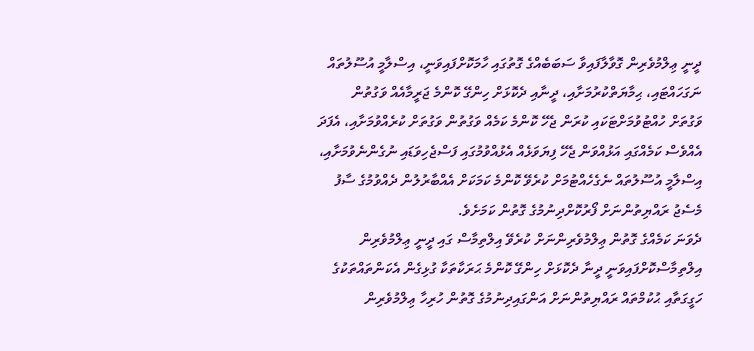ދީނީ ޢިލްމުވެރިން ގޮވާލާފައިވާ ސަބަބެއްގެ ގޮތުގައި ހާމަކޮށްފައިވަނީ، އިސްލާމީ އުސޫލުތައް ނަގަހައްޓައި، ޙިމާޔަތްކުރުމަށާއި، ދީނާއި ދެކޮޅަށް ހިންގޭ ކޮންމެ ޖަރީމާއެއް ވަގުތުން ވަގުތަށް ހުއްޓުވުމަށްޓަކައި ކުރަން ޖެހޭ ކޮންމެ ކަމެއް ވަގުތުން ވަގުތަށް ކުރެއްވުމަށާއި، އެފަދަ އެއްވެސް ކަމެއްގައި އަޅުއްވަން ޖެހޭ ފިޔަވަޅެއް އެޅުއްވުމުގައި ފަސްޖެހިވަޑައި ނުގެންނެވުމަށާއި، އިސްލާމީ އުސޫލުތައް ނެގެހެއްޓުމަށް ކުރެވޭ ކޮންމެ ކަމަކަށް އެއްބާރުލުން ދެއްވުމުގެ ސާފު މެސެޖު ރައްޔިތުންނަށް ފޯރުކޮށްދިނުމުގެ ގޮތުން ކަމަށެވެ.
ދެވަނަ ކަމެއްގެ ގޮތުން ޢިލްމުވެރިންނަށް ކުރެވޭ އިލްތިމާސް ގައި ދީނީ ޢިލްމުވެރިން އިލްތިމާސްކޮށްފައިވަނީ ދީނާ ދެކޮޅަށް ހިންގޭ ކޮންމެ ޙަރަކާތަކާ ގުޅިގެން އެކަންތައްތަކުގެ ހަގީގަތާއި ޙުކުމްތައް ރައްޔިތުންނަށް އަންގައިދިނުމުގެ ގޮތުން ހުރިހާ ޢިލްމުވެރިން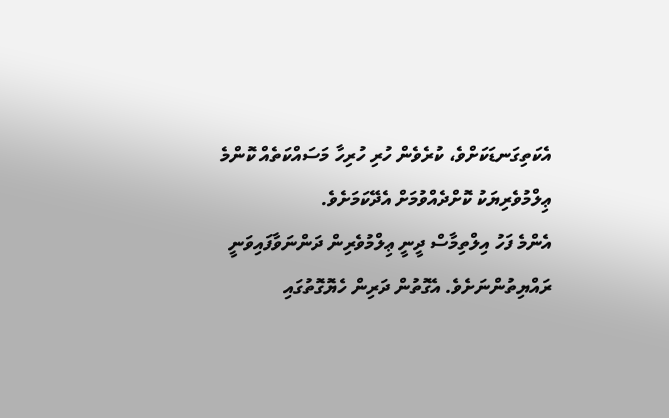އެކަތިގަނޑަކަށްވެ، ކުރެވެން ހުރި ހުރިހާ މަސައްކަތެއް ކޮންމެ ޢިލްމުވެރިޔަކު ކޮށްދެއްވުމަށް އެދޭކަމަށެވެ.
އެންމެ ފަހު އިލްތިމާސް ދީނީ ޢިލްމުވެރިން ދަންނަވާފައިވަނީ ރައްޔިތުންނަށެވެ. އެގޮތުން ދަރިން ހެޔޮގޮތުގައި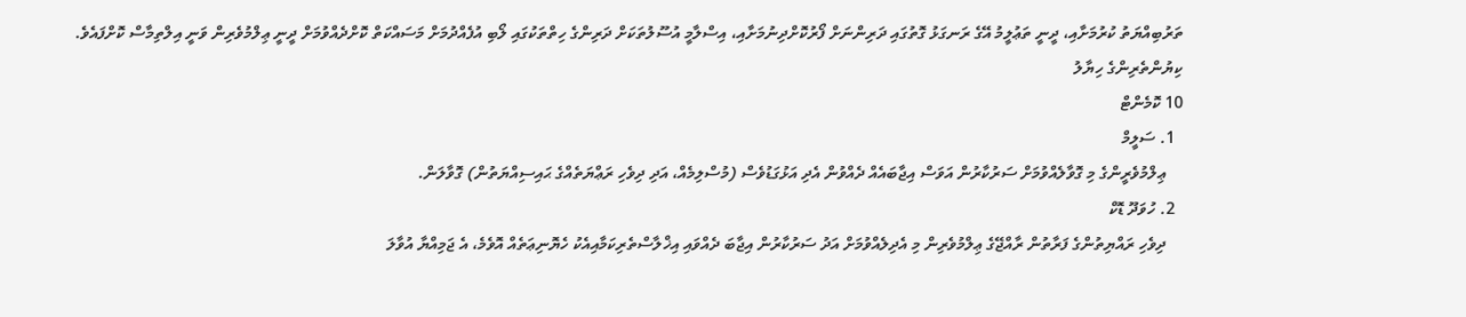ތަރުބިއްޔަތު ކުރުމަށާއި، ދީނީ ތަޢުލީމު އޭގެ ރަނގަޅު ގޮތުގައި ދަރިންނަށް ފޯރުކޮށްދިނުމަށާއި، އިސްލާމީ އުސޫލުތަކަށް ދަރިންގެ ހިތްތަކުގައި ލޯބި އުފެއްދުމަށް މަސައްކަތް ކޮށްދެއްވުމަށް ދީނީ ޢިލްމުވެރިން ވަނީ އިލްތިމާސް ކޮށްފައެވެ.
ކިޔުންތެރިންގެ ހިޔާލު
10 ކޮމެންޓް
  1. ސަލީމް
    ޢިލްމުވެރީންގެ މި ގޮވާލެއްވުމަށް ސަރުކާރުން އަވަސް އިޖާބައެއް ދެއްވުން އެދި އަޅުގަޑުވެސް (މުސްލިމެއް، އަދި ދިވެހި ރަޢްޔަތެއްގެ ޙައިސިއްޔަތުން) ގޮވާލަން.
  2. ހުވަދޫ ޑޮކް
    ދިވެހި ރައްޔިތުންގެ ފަރާތުން ރާއްޖޭގެ ޢިލްމުވެރިން މި އެދިލެއްވުމަށް އަދު ސަރުކާރުން އިޖާބަ ދެއްވައި އިޚްލާސްތެރިކަމާއިއެކު ހެޔޮނިޢަތެއް އޮވެމެ، އެ ޖަމިއްޔާ އުވާލަ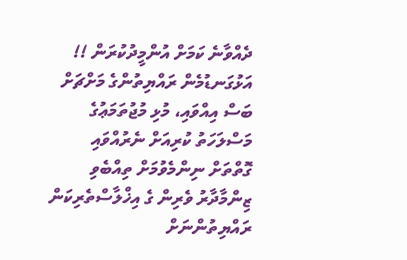ދެއްވާނެ ކަމަށް އުންމީދުކުރަން !! އަޅުގަނޑުމެން ރައްޔިތުންގެ މަށްޗަށް ބަސް އިއްވައި، މުޅި މުޖުތަމަޢުގެ މަސްލަހަތު ކުރިއަށް ނެރުއްވައި ގޮތްތަށް ނިންމެވުމަށް ތިއްބެވި ޒިންމާދާރު ވެރިން ގެ އިޚްލާސްތެރިކަން ރައްޔިތުންނަށް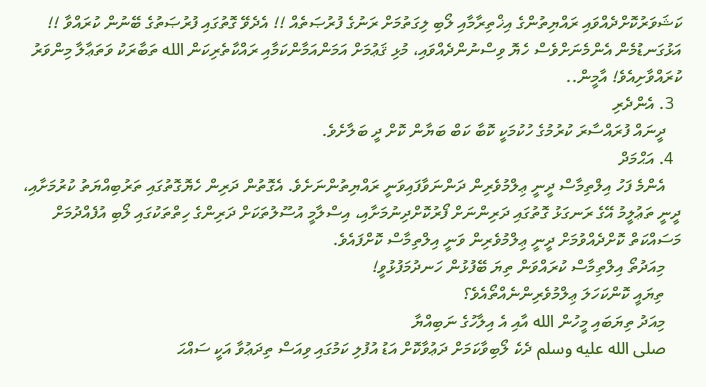ކަޝަވަރުކޮށްދެއްވައި ރައްޔިތުންގެ އިޚްތިރާމާއި ލޯބި ލިގަތުމަށް ރަނުގެ ފުރުޞަތެއް !! އެދެވޭ ގޮތުގައި ފުރުޞަތުގެ ބޭނުން ކުރައްވާ !! އަޅުގަނޑުމެން އެންމެނަށްވެސް ހެޔޮ ވިސްނުންދެއްވައި، މުޅި ޤަޢުމަށް އަމަންއަމާންކަމާއި ރައްކާތެރިކަން الله ތަބާރަކު ވަތަޢާލާ މިންވަރު ކުރައްވާށިއެވެ! އާމީން..
  3. އެންދެރި
    ދީނައް ފުރައްސާރަ ކުރުމުގެ ހުކުމަކީ ކޮބާ ކަބް ބަޔާން ކޮށް ދީ ބަލާށެވެ.
  4. އަޙްމަދް
    އެންމެ ފަހު އިލްތިމާސް ދީނީ ޢިލްމުވެރިން ދަންނަވާފައިވަނީ ރައްޔިތުންނަށެވެ. އެގޮތުން ދަރިން ހެޔޮގޮތުގައި ތަރުބިއްޔަތު ކުރުމަށާއި، ދީނީ ތަޢުލީމު އޭގެ ރަނގަޅު ގޮތުގައި ދަރިންނަށް ފޯރުކޮށްދިނުމަށާއި، އިސްލާމީ އުސޫލުތަކަށް ދަރިންގެ ހިތްތަކުގައި ލޯބި އުފެއްދުމަށް މަސައްކަތް ކޮށްދެއްވުމަށް ދީނީ ޢިލްމުވެރިން ވަނީ އިލްތިމާސް ކޮށްފައެވެ.
    މިއަދުތޯ އިލްތިމާސް ކުރައްވަން ތިޔަ ބޭފުޅުން ހަނދުމަފުޅުވީ!
    ތިޔައީ ކޮންކަހަލަ ޢިލްމުވެރިންނެއްތޯއެވެ؟
    މިއަދު ތިޔަބައި މީހުން الله އާއި އެ އިލާހުގެ ނަބިއްޔާ
    صلى الله عليه وسلم ދެކެ ލޯބިވާކަމަށް ދަޢުވާކޮށް އަޑު އުފުލި ކަމުގައި ވިއަސް ތިދަޢުވާ އަކީ ސައްޙަ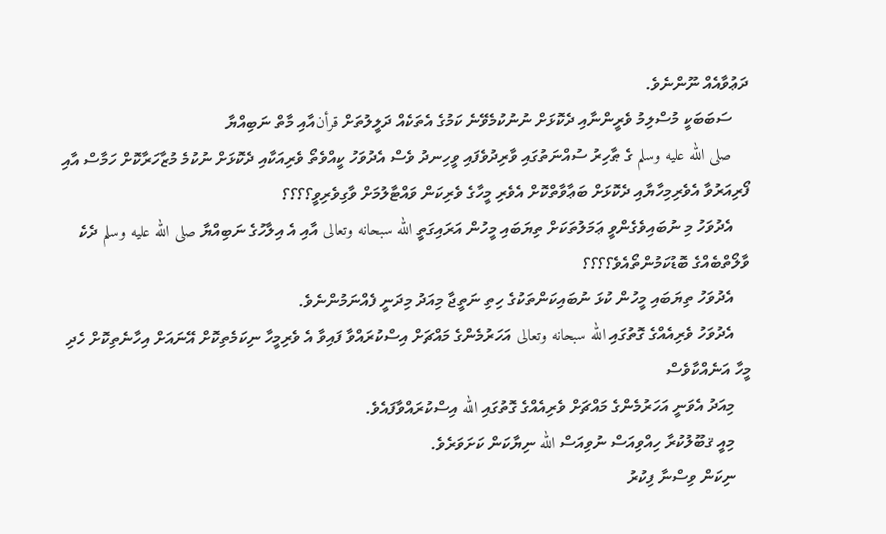ދަޢުވާއެއް ނޫންނެވެ.
    ސަބަބަކީ މުސްލިމު ވެރީންނާއި ދެކޮޅަށް ނުނުކުމެވޭނެ ކަމުގެ އެތަކެއް ދަލީލުތަށް قرأنއާއި މާތް ނަބިއްޔާ
    صلى الله عليه وسلم ގެ ޠާހިރު ސުއްނަތުގައި ވާރިދުވެފައި ވީހިނދު ވެސް އެދުވަހު ކީއްވެތޯ ވެރިއަކާއި ދެކޮޅަށް ނުކުމެ މުޒާހަރާކޮށް ހަމާސް އާއި ފޯރިއަރުވާ އެވެރިމިހާޔާއި ދެކޮޅަށް ބަޢާވާތްކޮށް އެވެރި މީހާގެ ވެރިކަން ވައްޓާލުމަށް ވާގިވެރިވީ؟؟؟؟
    އެދުވަހު މި ނުބައިވެގެންވީ ޢަމަލުތަކަށް ތިޔަބައި މީހުން އަރައިގަތީ الله سبحانه وتعالى އާއި އެ އިލާހުގެ ނަބިއްޔާ صلى الله عليه وسلم ދެކެ ވާލޯތްބެއްގެ ބޮޑުކަމުންތޯއެވެ؟؟؟؟
    އެދުވަހު ތިޔަބައި މީހުން ކުޅަ ނުބައިކަންތަކުގެ ހިތި ނަތީޖާ މިއަދު މިދަނީ ފެއްނަމުންނެވެ.
    އެދުވަހު ވެރިއެއްގެ ގޮތުގައި الله سبحانه وتعالى އަހަރުމެންގެ މައްޗަށް އިސްކުރައްވާ ފައިވާ އެ ވެރިމީހާ ނިކަމެތިކޮށް އޭނައަށް އިހާނެތިކޮށް ހެދި މީހާ އަނެއްކާވެސް
    މިއަދު އެވަނީ އަހަރުމެންގެ މައްޗަށް ވެރިއެއްގެ ގޮތުގައި الله އިސްކުރައްވާފައެވެ.
    މިއީ ޤބޫލުކުރާ ހިއްވިއަސް ނުވިއަސް الله ނިޔާކަން ކަށަވަރެވެ.
    ނިކަން ވިސްނާ ފިކުރު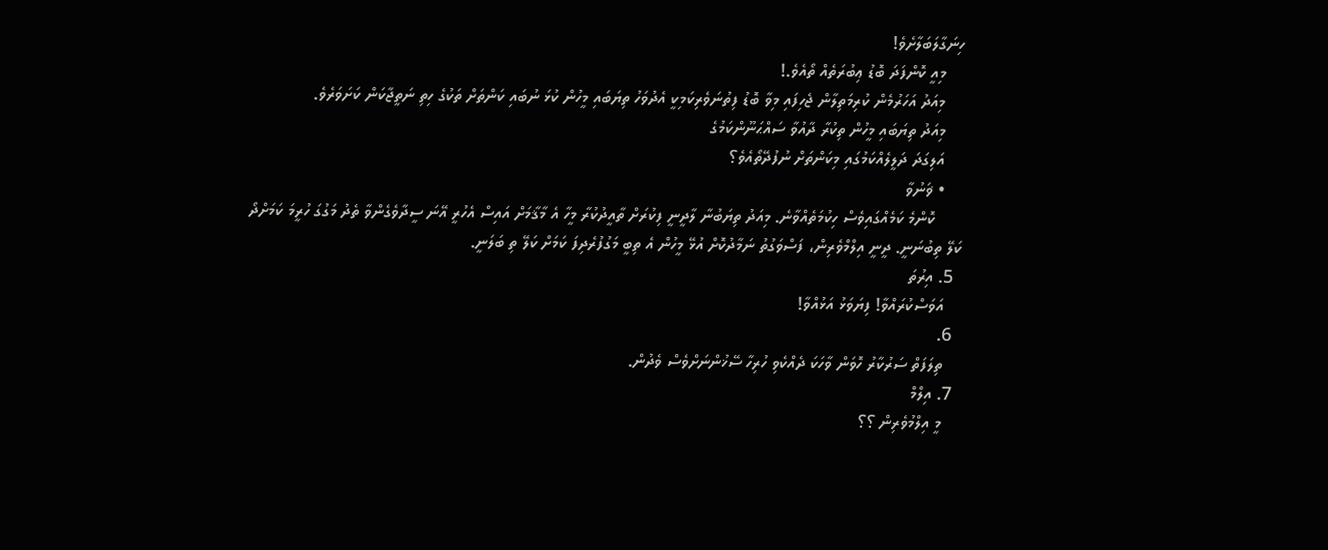ހިނަގާލަބަލާށެވެ!
    މިއީ ކޮންފަދަ ބޮޑު ޢިބުރަތެއް ތޯއެވެ.!
    މިއަދު އަހަރުމެން ކުރިމަތިލާން ޖެހިފައި މިވާ ބޮޑު ފިތުނަވެރިކަމިކީ އެދުވަހު ތިޔަބައި މީހުން ކުޅަ ނުބައި ކަންތަށް ތަކުގެ ހިތި ނަތީޖާކަން ކަށަވަރެވެ.
    މިއަދު ތިޔަބައި މީހުން ތިކުރާ ދާއުވާ ސައްޙަނޫންކަމުގެ
    އަލިގަދަ ދަލީލެއްކަމުގައި މިކަންތަށް ނުފުދޭތޯއެވެ؟
    • ޥަނުވާ
      ކޮންމެ ކަމެއްގައިވެސް ހިކުމަތެއްވާނެ. މިއަދު ތިޔަބުނާ ލާދީނީ ފިކުރަށް ތާއީދުކުރާ މީހާ އެ މާޤާމަށް އައިސް އެހުރީ އޭނަ ސީދާވެގެންވާ ތެދު މަގުގަ ހުރީމަ ކަމަށްދޯ ކަލޭ ތިބުނަނީ. ދީނީ އިލްމްވެރިން، ފަސްވަގުތު ނަމާދުކޮށް އުޅޭ މީހުން އެ ތިބީ މަގުފުރެދިފަ ކަމަށް ކަލޭ ތި ބަލަނީ.
  5. އިރުތަ
    އަވަސްކުރައްވާ! ފިޔަވަޅު އަޅުއްވާ!
  6.
    ތިލަފަތް ސަރުކާރު ހޮވަން ވާހަކަ ދެއްކެވި ހުރިހާ ސޭޚުންނަށްވެސް ވެދުން.
  7. އިލްމް
    މީ އިލްމުވެރިން ؟؟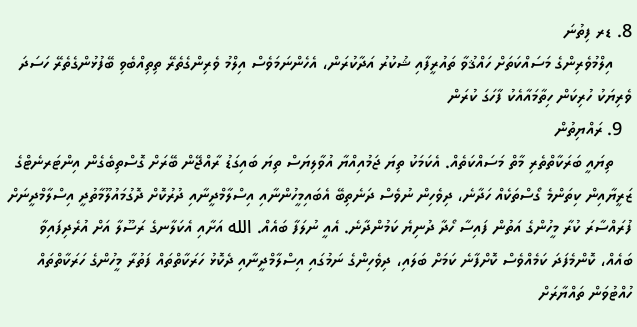8. ޑރ ފިތުނަ
    އިލްމުވެރިންގެ މަސައްކަތަށް ހައްޤުވާ ތައުރީފާއި ޝުކުރު އަދާކުރަން، އެހެންނަމަވެސް އިލްމު ވެރިންގެތެރޭ ތިތިއްބެވި ބޭފުޅުންގެތެރޭ ހަސަދަ ވެރިޔަކު ހުރިކަން ހިތާމައާއެކު ފާހަގަ ކުރަން
  9. ރައްޔިތުން
    ތިޔައީ ބަރަކާތްތެރި މާތް މަސައްކަތެއް. އެކަމަކު ތިޔަ ޖަމުއިއްޔާ އުވާލިޔަސް ތިޔަ ބައިގަޑު ރާއްޖޭން ބޭރަށް ގޮސްތިބެގެން އިންޓަރނެޓްގެ ޒަރީޔާއިން ކިތަންމެ ގޯސްތަކެއް ހަދާނެ، ދިވެހިން ނުވެސް ދަނެތިބޭ އެބައިމީހުންނާއި އިސްލާމްދީނާއި ދުރުކޮށް ދޮގުމައުލޫމާތުދީ އިސްލާމްދީނަށް ފުރައްސާރަ ކުރާ މީހުންގެ އަތުން ފައިސާ ހޯދާ ދުނިޔެ ކަމުންދާނެ. އެއީ ނުލަފާ ބައެއް. الله އަށާއި އެކަލާނގެ ރަސޫލާ އަށް އުރެދިފައިވާ ބައެއް، ކޮންމެފަދަ ކަމެއްވެސް ކޮށްފާނެ ކަމަށް ބަލައި، ދިވެހިންގެ ނަމުގައި އިސްލާމްދީނާއި ދެކޮޅު ހަރަކާތްތައް ފަތުރާ މީހުންގެ ހަރަކާތްތައް ހުއްޓުވަން ތައްޔާރަށް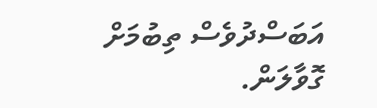އަބަސްދުވެސް ތިބުމަށް ގޮވާލަން.